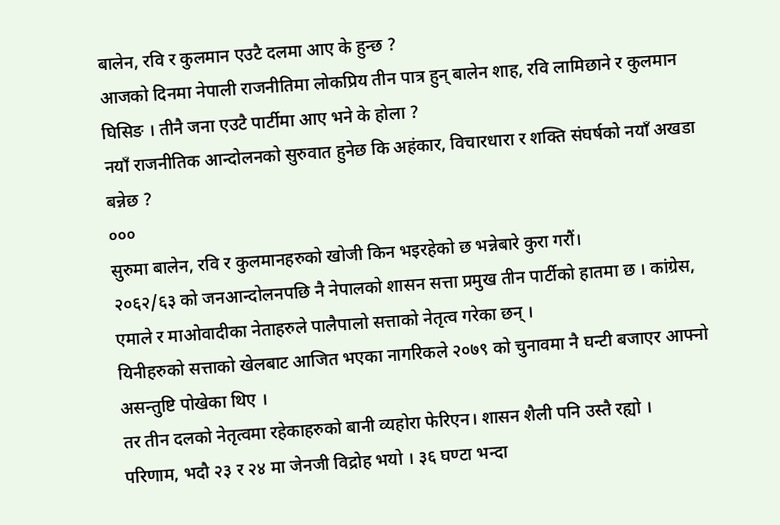बालेन, रवि र कुलमान एउटै दलमा आए के हुन्छ ?
आजको दिनमा नेपाली राजनीतिमा लोकप्रिय तीन पात्र हुन् बालेन शाह, रवि लामिछाने र कुलमान घिसिङ । तीनै जना एउटै पार्टीमा आए भने के होला ?
नयाँ राजनीतिक आन्दोलनको सुरुवात हुनेछ कि अहंकार, विचारधारा र शक्ति संघर्षको नयाँ अखडा बन्नेछ ?
०००
सुरुमा बालेन, रवि र कुलमानहरुको खोजी किन भइरहेको छ भन्नेबारे कुरा गरौं।
२०६२/६३ को जनआन्दोलनपछि नै नेपालको शासन सत्ता प्रमुख तीन पार्टीको हातमा छ । कांग्रेस, एमाले र माओवादीका नेताहरुले पालैपालो सत्ताको नेतृत्व गरेका छन् ।
यिनीहरुको सत्ताको खेलबाट आजित भएका नागरिकले २०७९ को चुनावमा नै घन्टी बजाएर आफ्नो असन्तुष्टि पोखेका थिए ।
तर तीन दलको नेतृत्वमा रहेकाहरुको बानी व्यहोरा फेरिएन। शासन शैली पनि उस्तै रह्यो ।
परिणाम, भदौ २३ र २४ मा जेनजी विद्रोह भयो । ३६ घण्टा भन्दा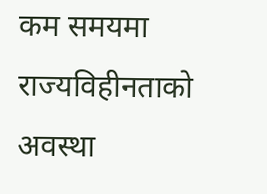कम समयमा राज्यविहीनताको अवस्था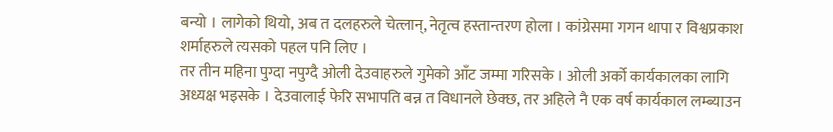बन्यो । लागेको थियो, अब त दलहरुले चेत्लान्, नेतृत्व हस्तान्तरण होला । कांग्रेसमा गगन थापा र विश्वप्रकाश शर्माहरुले त्यसको पहल पनि लिए ।
तर तीन महिना पुग्दा नपुग्दै ओली देउवाहरुले गुमेको आँट जम्मा गरिसके । ओली अर्को कार्यकालका लागि अध्यक्ष भइसके । देउवालाई फेरि सभापति बन्न त विधानले छेक्छ, तर अहिले नै एक वर्ष कार्यकाल लम्ब्याउन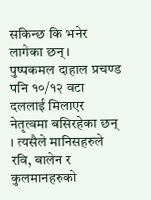सकिन्छ कि भनेर लागेका छन् ।
पुष्पकमल दाहाल प्रचण्ड पनि १०/१२ वटा दललाई मिलाएर नेतृत्वमा बसिरहेका छन् । त्यसैले मानिसहरुले रवि, बालेन र कुलमानहरुको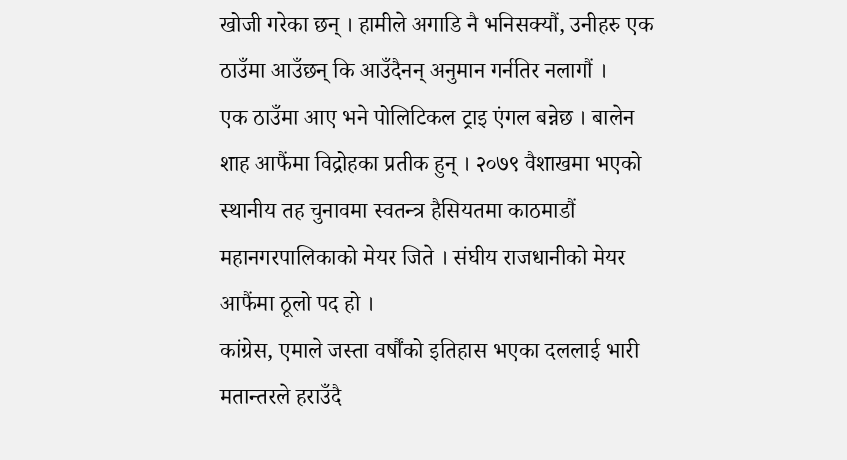खोजी गरेका छन् । हामीले अगाडि नै भनिसक्यौं, उनीहरु एक ठाउँमा आउँछन् कि आउँदैनन् अनुमान गर्नतिर नलागौं ।
एक ठाउँमा आए भने पोलिटिकल ट्राइ एंगल बन्नेछ । बालेन शाह आफैंमा विद्रोहका प्रतीक हुन् । २०७९ वैशाखमा भएको स्थानीय तह चुनावमा स्वतन्त्र हैसियतमा काठमाडौं महानगरपालिकाको मेयर जिते । संघीय राजधानीको मेयर आफैंमा ठूलो पद हो ।
कांग्रेस, एमाले जस्ता वर्षौंको इतिहास भएका दललाई भारी मतान्तरले हराउँदै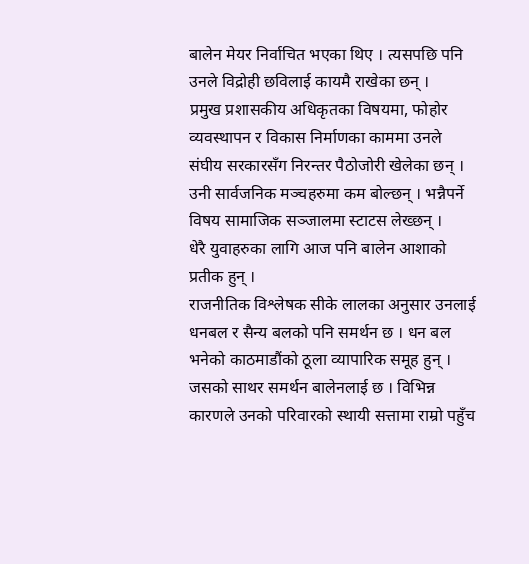बालेन मेयर निर्वाचित भएका थिए । त्यसपछि पनि उनले विद्रोही छविलाई कायमै राखेका छन् ।
प्रमुख प्रशासकीय अधिकृतका विषयमा, फोहोर व्यवस्थापन र विकास निर्माणका काममा उनले संघीय सरकारसँग निरन्तर पैठोजोरी खेलेका छन् । उनी सार्वजनिक मञ्चहरुमा कम बोल्छन् । भन्नैपर्ने विषय सामाजिक सञ्जालमा स्टाटस लेख्छन् ।
धेरै युवाहरुका लागि आज पनि बालेन आशाको प्रतीक हुन् ।
राजनीतिक विश्लेषक सीके लालका अनुसार उनलाई धनबल र सैन्य बलको पनि समर्थन छ । धन बल भनेको काठमाडौंको ठूला व्यापारिक समूह हुन् ।
जसको साथर समर्थन बालेनलाई छ । विभिन्न कारणले उनको परिवारको स्थायी सत्तामा राम्रो पहुँच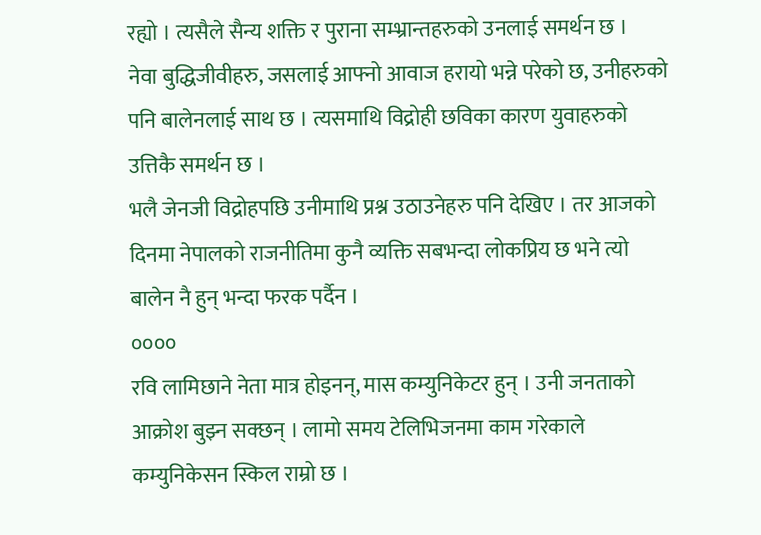रह्यो । त्यसैले सैन्य शक्ति र पुराना सम्भ्रान्तहरुको उनलाई समर्थन छ ।
नेवा बुद्धिजीवीहरु, जसलाई आफ्नो आवाज हरायो भन्ने परेको छ, उनीहरुको पनि बालेनलाई साथ छ । त्यसमाथि विद्रोही छविका कारण युवाहरुको उत्तिकै समर्थन छ ।
भलै जेनजी विद्रोहपछि उनीमाथि प्रश्न उठाउनेहरु पनि देखिए । तर आजको दिनमा नेपालको राजनीतिमा कुनै व्यक्ति सबभन्दा लोकप्रिय छ भने त्यो बालेन नै हुन् भन्दा फरक पर्दैन ।
००००
रवि लामिछाने नेता मात्र होइनन्, मास कम्युनिकेटर हुन् । उनी जनताको आक्रोश बुझ्न सक्छन् । लामो समय टेलिभिजनमा काम गरेकाले कम्युनिकेसन स्किल राम्रो छ ।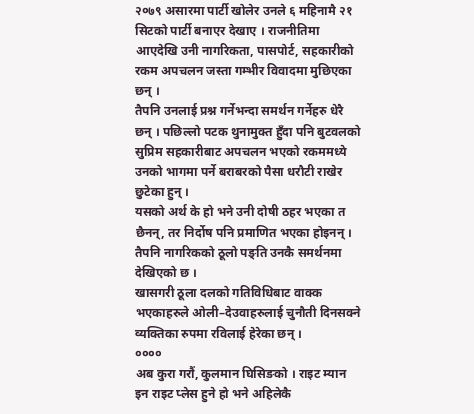२०७९ असारमा पार्टी खोलेर उनले ६ महिनामै २१ सिटको पार्टी बनाएर देखाए । राजनीतिमा आएदेखि उनी नागरिकता, पासपोर्ट, सहकारीको रकम अपचलन जस्ता गम्भीर विवादमा मुछिएका छन् ।
तैपनि उनलाई प्रश्न गर्नेभन्दा समर्थन गर्नेहरु धेरै छन् । पछिल्लो पटक थुनामुक्त हुँदा पनि बुटवलको सुप्रिम सहकारीबाट अपचलन भएको रकममध्ये उनको भागमा पर्ने बराबरको पैसा धरौटी राखेर छुटेका हुन् ।
यसको अर्थ के हो भने उनी दोषी ठहर भएका त छैनन्, तर निर्दोष पनि प्रमाणित भएका होइनन् । तैपनि नागरिकको ठूलो पङ्ति उनकै समर्थनमा देखिएको छ ।
खासगरी ठूला दलको गतिविधिबाट वाक्क भएकाहरुले ओली–देउवाहरुलाई चुनौती दिनसक्ने व्यक्तिका रुपमा रविलाई हेरेका छन् ।
००००
अब कुरा गरौं, कुलमान घिसिङको । राइट म्यान इन राइट प्लेस हुने हो भने अहिलेकै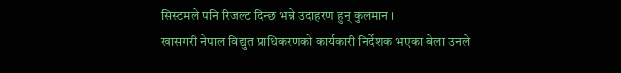सिस्टमले पनि रिजल्ट दिन्छ भन्ने उदाहरण हुन् कुलमान ।
खासगरी नेपाल विद्युत प्राधिकरणको कार्यकारी निर्देशक भएका बेला उनले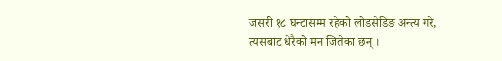जसरी १८ घन्टासम्म रहेको लोडसेडिङ अन्त्य गरे, त्यसबाट धेरैको मन जितेका छन् ।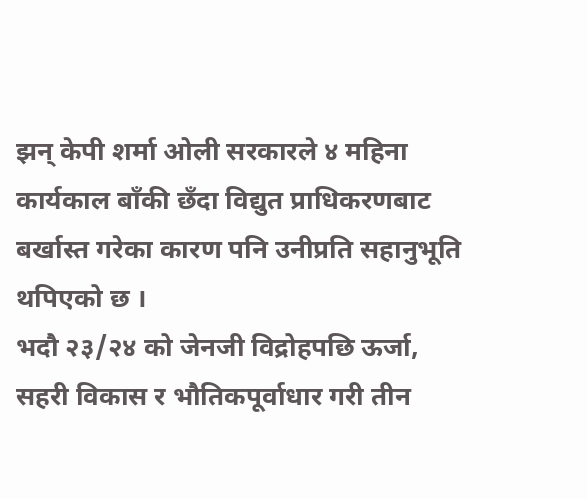झन् केपी शर्मा ओली सरकारले ४ महिना कार्यकाल बाँकी छँदा विद्युत प्राधिकरणबाट बर्खास्त गरेका कारण पनि उनीप्रति सहानुभूति थपिएको छ ।
भदौ २३/२४ को जेनजी विद्रोहपछि ऊर्जा, सहरी विकास र भौतिकपूर्वाधार गरी तीन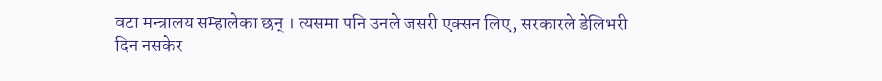वटा मन्त्रालय सम्हालेका छन् । त्यसमा पनि उनले जसरी एक्सन लिए, सरकारले डेलिभरी दिन नसकेर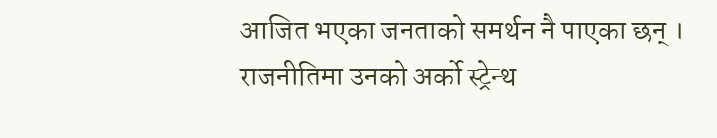आजित भएका जनताको समर्थन नै पाएका छन् ।
राजनीतिमा उनको अर्को स्ट्रेन्थ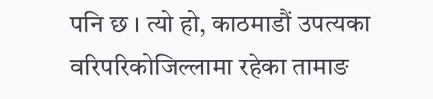पनि छ । त्यो हो, काठमाडौं उपत्यका वरिपरिकोजिल्लामा रहेका तामाङ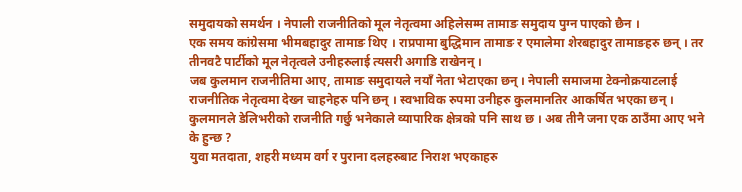समुदायको समर्थन । नेपाली राजनीतिको मूल नेतृत्वमा अहिलेसम्म तामाङ समुदाय पुग्न पाएको छैन ।
एक समय कांग्रेसमा भीमबहादुर तामाङ थिए । राप्रपामा बुद्धिमान तामाङ र एमालेमा शेरबहादुर तामाङहरु छन् । तर तीनवटै पार्टीको मूल नेतृत्वले उनीहरुलाई त्यसरी अगाडि राखेनन् ।
जब कुलमान राजनीतिमा आए, तामाङ समुदायले नयाँ नेता भेटाएका छन् । नेपाली समाजमा टेक्नोक्रयाटलाई राजनीतिक नेतृत्वमा देख्न चाहनेहरु पनि छन् । स्वभाविक रुपमा उनीहरु कुलमानतिर आकर्षित भएका छन् ।
कुलमानले डेलिभरीको राजनीति गर्छु भनेकाले व्यापारिक क्षेत्रको पनि साथ छ । अब तीनै जना एक ठाउँमा आए भने के हुन्छ ?
युवा मतदाता, शहरी मध्यम वर्ग र पुराना दलहरुबाट निराश भएकाहरु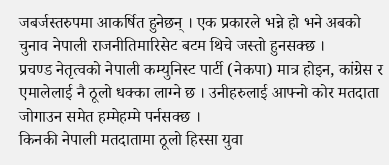जबर्जस्तरुपमा आकर्षित हुनेछन् । एक प्रकारले भन्ने हो भने अबको चुनाव नेपाली राजनीतिमारिसेट बटम थिचे जस्तो हुनसक्छ ।
प्रचण्ड नेतृत्वको नेपाली कम्युनिस्ट पार्टी (नेकपा) मात्र होइन, कांग्रेस र एमालेलाई नै ठूलो धक्का लाग्ने छ । उनीहरुलाई आफ्नो कोर मतदाता जोगाउन समेत हम्मेहम्मे पर्नसक्छ ।
किनकी नेपाली मतदातामा ठूलो हिस्सा युवा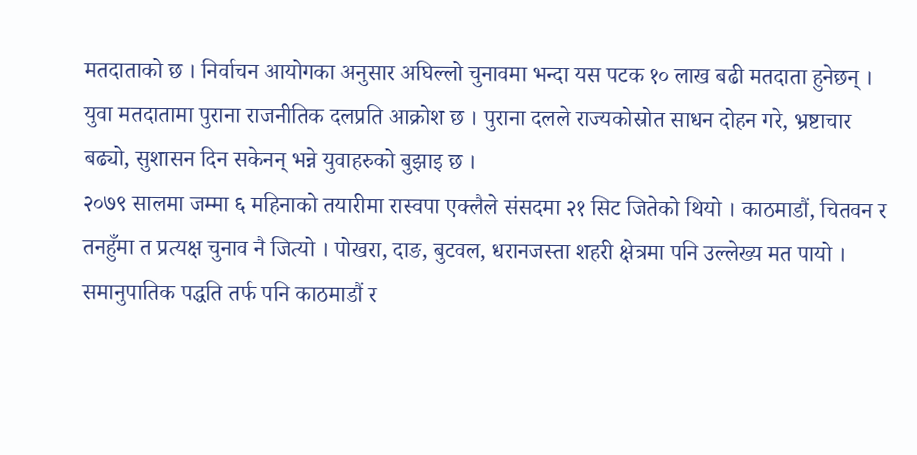मतदाताको छ । निर्वाचन आयोगका अनुसार अघिल्लो चुनावमा भन्दा यस पटक १० लाख बढी मतदाता हुनेछन् ।
युवा मतदातामा पुराना राजनीतिक दलप्रति आक्रोश छ । पुराना दलले राज्यकोस्रोत साधन दोहन गरे, भ्रष्टाचार बढ्यो, सुशासन दिन सकेनन् भन्ने युवाहरुको बुझाइ छ ।
२०७९ सालमा जम्मा ६ महिनाको तयारीमा रास्वपा एक्लैले संसदमा २१ सिट जितेको थियो । काठमाडौं, चितवन र तनहुँमा त प्रत्यक्ष चुनाव नै जित्यो । पोखरा, दाङ, बुटवल, धरानजस्ता शहरी क्षेत्रमा पनि उल्लेख्य मत पायो ।
समानुपातिक पद्धति तर्फ पनि काठमाडौं र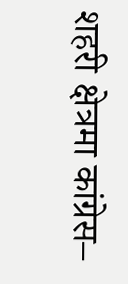शहरी क्षेत्रमा कांग्रेस–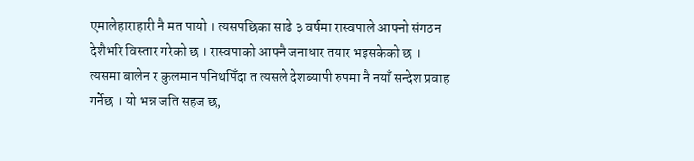एमालेहाराहारी नै मत पायो । त्यसपछिका साढे ३ वर्षमा रास्वपाले आफ्नो संगठन देशैभरि विस्तार गरेको छ । रास्वपाको आफ्नै जनाधार तयार भइसकेको छ ।
त्यसमा बालेन र कुलमान पनिथपिँदा त त्यसले देशब्यापी रुपमा नै नयाँ सन्देश प्रवाह गर्नेछ । यो भन्न जति सहज छ,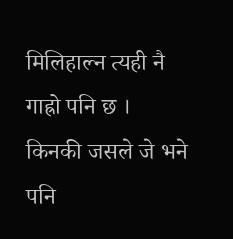मिलिहाल्न त्यही नै गाह्रो पनि छ ।
किनकी जसले जे भने पनि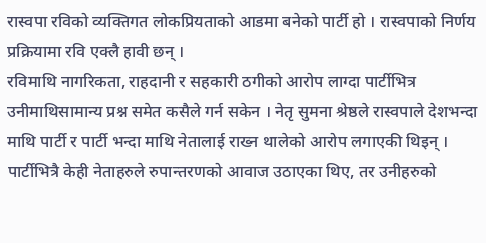रास्वपा रविको व्यक्तिगत लोकप्रियताको आडमा बनेको पार्टी हो । रास्वपाको निर्णय प्रक्रियामा रवि एक्लै हावी छन् ।
रविमाथि नागरिकता, राहदानी र सहकारी ठगीको आरोप लाग्दा पार्टीभित्र उनीमाथिसामान्य प्रश्न समेत कसैले गर्न सकेन । नेतृ सुमना श्रेष्ठले रास्वपाले देशभन्दा माथि पार्टी र पार्टी भन्दा माथि नेतालाई राख्न थालेको आरोप लगाएकी थिइन् ।
पार्टीभित्रै केही नेताहरुले रुपान्तरणको आवाज उठाएका थिए, तर उनीहरुको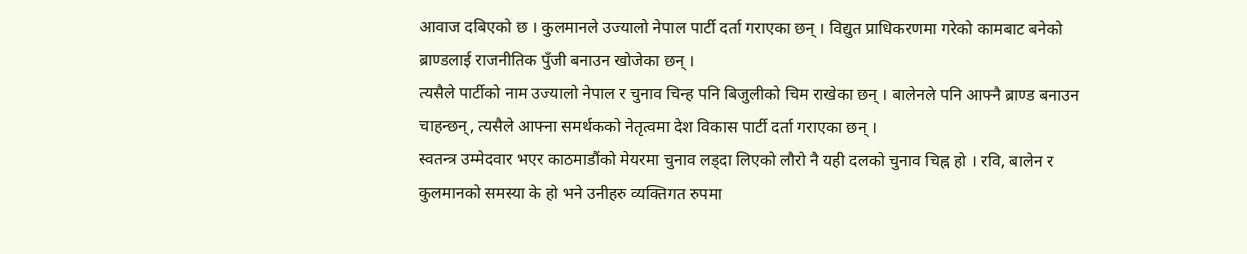आवाज दबिएको छ । कुलमानले उज्यालो नेपाल पार्टी दर्ता गराएका छन् । विद्युत प्राधिकरणमा गरेको कामबाट बनेको ब्राण्डलाई राजनीतिक पुँजी बनाउन खोजेका छन् ।
त्यसैले पार्टीको नाम उज्यालो नेपाल र चुनाव चिन्ह पनि बिजुलीको चिम राखेका छन् । बालेनले पनि आफ्नै ब्राण्ड बनाउन चाहन्छन्, त्यसैले आफ्ना समर्थकको नेतृत्वमा देश विकास पार्टी दर्ता गराएका छन् ।
स्वतन्त्र उम्मेदवार भएर काठमाडौंको मेयरमा चुनाव लड्दा लिएको लौरो नै यही दलको चुनाव चिह्न हो । रवि, बालेन र कुलमानको समस्या के हो भने उनीहरु व्यक्तिगत रुपमा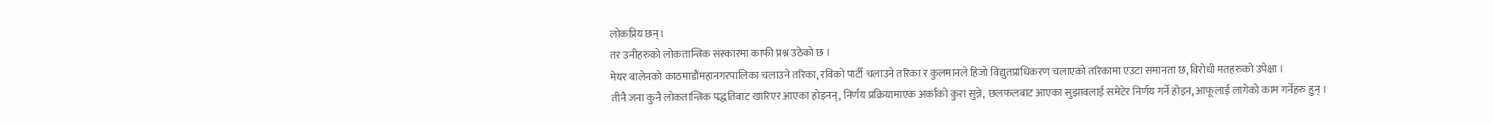लोकप्रिय छन्।
तर उनीहरुको लोकतान्त्रिक संस्कारमा काफी प्रश्न उठेको छ ।
मेयर बालेनको काठमाडौंमहानगरपालिका चलाउने तरिका, रविको पार्टी चलाउने तरिका र कुलमानले हिजो विद्युतप्राधिकरण चलाएको तरिकामा एउटा समानता छ, विरोधी मतहरुको उपेक्षा ।
तीनै जना कुनै लोकतान्त्रिक पद्धतिबाट खारिएर आएका होइनन्, निर्णय प्रक्रियामाएक अर्काको कुरा सुन्ने, छलफलबाट आएका सुझावलाई समेटेर निर्णय गर्ने होइन, आफूलाई लागेको काम गर्नेहरु हुन् ।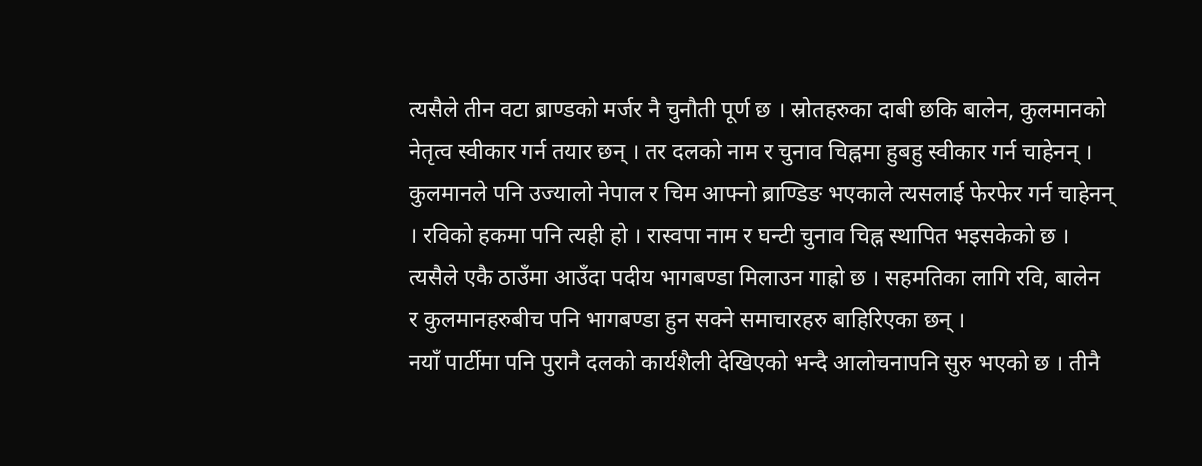त्यसैले तीन वटा ब्राण्डको मर्जर नै चुनौती पूर्ण छ । स्रोतहरुका दाबी छकि बालेन, कुलमानको नेतृत्व स्वीकार गर्न तयार छन् । तर दलको नाम र चुनाव चिह्नमा हुबहु स्वीकार गर्न चाहेनन् ।
कुलमानले पनि उज्यालो नेपाल र चिम आफ्नो ब्राण्डिङ भएकाले त्यसलाई फेरफेर गर्न चाहेनन् । रविको हकमा पनि त्यही हो । रास्वपा नाम र घन्टी चुनाव चिह्न स्थापित भइसकेको छ ।
त्यसैले एकै ठाउँमा आउँदा पदीय भागबण्डा मिलाउन गाह्रो छ । सहमतिका लागि रवि, बालेन र कुलमानहरुबीच पनि भागबण्डा हुन सक्ने समाचारहरु बाहिरिएका छन् ।
नयाँ पार्टीमा पनि पुरानै दलको कार्यशैली देखिएको भन्दै आलोचनापनि सुरु भएको छ । तीनै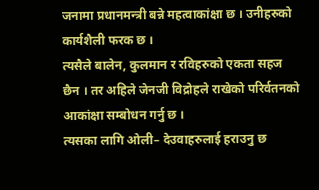जनामा प्रधानमन्त्री बन्ने महत्वाकांक्षा छ । उनीहरुको कार्यशैली फरक छ ।
त्यसैले बालेन, कुलमान र रविहरुको एकता सहज छैन । तर अहिले जेनजी विद्रोहले राखेको परिर्वतनको आकांक्षा सम्बोधन गर्नु छ ।
त्यसका लागि ओली– देउवाहरुलाई हराउनु छ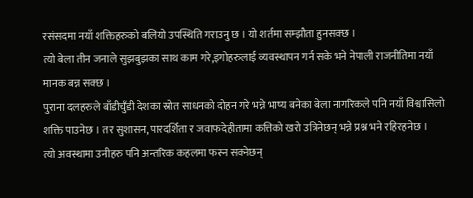रसंसदमा नयाँ शक्तिहरुको बलियो उपस्थिति गराउनु छ । यो शर्तमा सम्झौता हुनसक्छ ।
त्यो बेला तीन जनाले सुझबुझका साथ काम गरे,इगोहरुलाई व्यवस्थापन गर्न सके भने नेपाली राजनीतिमा नयाँ मानक बन्न सक्छ ।
पुराना दलहरुले बाँडीचुँडी देशका स्रोत साधनको दोहन गरे भन्ने भाष्य बनेका बेला नागरिकले पनि नयाँ विश्वासिलो शक्ति पाउनेछ । तर सुशासन, पारदर्शिता र जवाफदेहीतामा कत्तिको खरो उत्रिनेछन् भन्ने प्रश्न भने रहिरहनेछ ।
त्यो अवस्थामा उनीहरु पनि अन्तरिक कहलमा फस्न सक्नेछन्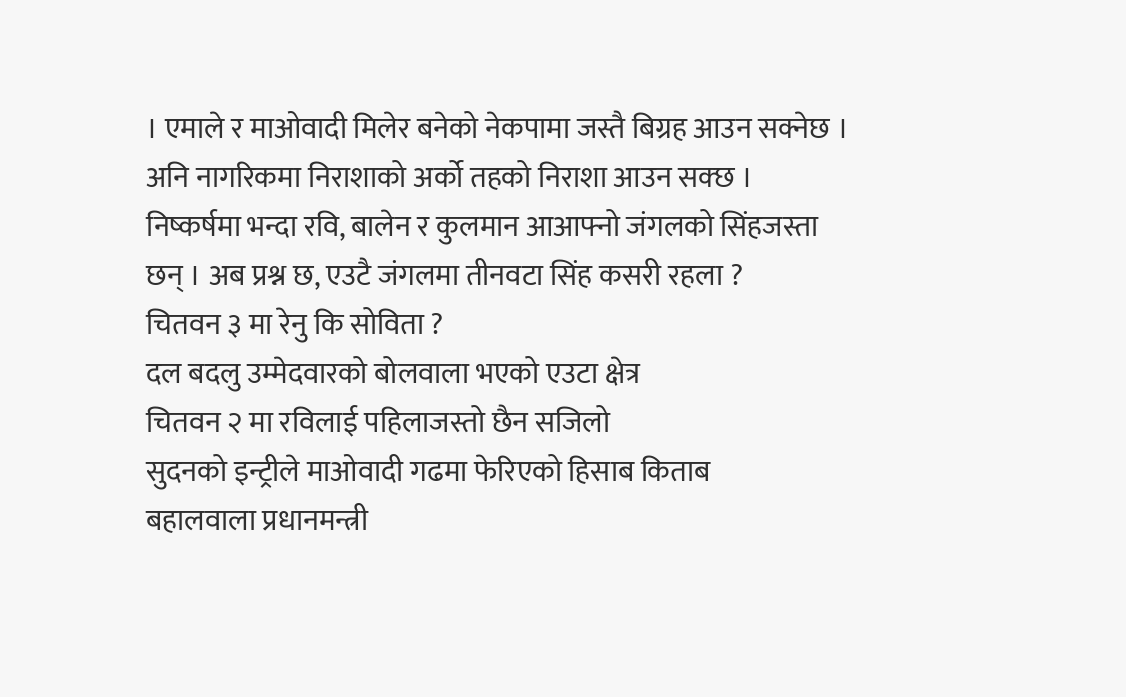। एमाले र माओवादी मिलेर बनेको नेकपामा जस्तै बिग्रह आउन सक्नेछ ।
अनि नागरिकमा निराशाको अर्को तहको निराशा आउन सक्छ ।
निष्कर्षमा भन्दा रवि, बालेन र कुलमान आआफ्नो जंगलको सिंहजस्ता छन् । अब प्रश्न छ, एउटै जंगलमा तीनवटा सिंह कसरी रहला ?
चितवन ३ मा रेनु कि सोविता ?
दल बदलु उम्मेदवारको बोलवाला भएको एउटा क्षेत्र
चितवन २ मा रविलाई पहिलाजस्तो छैन सजिलो
सुदनको इन्ट्रीले माओवादी गढमा फेरिएको हिसाब किताब
बहालवाला प्रधानमन्त्री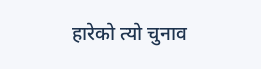हारेको त्यो चुनाव